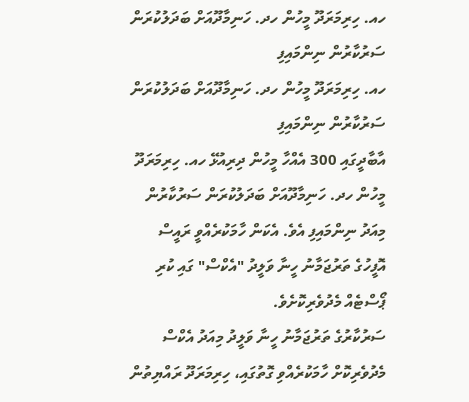ހއ. ހިރިމަރަދޫ މީހުން ހދ. ހަނިމާދޫއަށް ބަދަލުކުރަން ސަރުކާރުން ނިންމައިފި
ހއ. ހިރިމަރަދޫ މީހުން ހދ. ހަނިމާދޫއަށް ބަދަލުކުރަން ސަރުކާރުން ނިންމައިފި
އާބާދީގައި 300 އެއްހާ މީހުން ދިރިއުޅޭ ހއ. ހިރިމަރަދޫ މީހުން ހދ. ހަނިމާދޫއަށް ބަދަލުކުރަން ސަރުކާރުން މިއަދު ނިންމައިފި އެވެ. އެކަން ހާމަކުރެއްވީ ރައީސް އޮފީހުގެ ތަރުޖަމާނު ހީނާ ވަލީދު "އެކްސް" ގައި ކުރި ޕޯސްޓެއް މެދުވެރިކޮށެވެ.
ސަރުކާރުގެ ތަރުޖަމާނު ހީނާ ވަލީދު މިއަދު އެކްސް މެދުވެރިކޮށް ހާމަކުރެއްވި ގޮތުގައި، ހިރިމަރަދޫ ރައްޔިތުން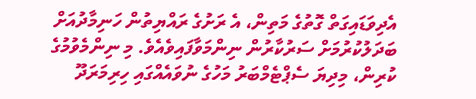އެދިވަޑައިގަތް ގޮތުގެ މަތިން، އެ ރަށުގެ ރައްޔިތުން ހަނިމާދުއަށް ބަދަލުކުރުމަށް ސަރުކާރުން ނިންމަވާފައިވެއެވެ. މި ނިންމެވުމުގެ ކުރިން، މިދިޔަ ސެޕްޓެމްބަރު މަހުގެ ނުވައެއްގައި ހިރިމަރަދޫ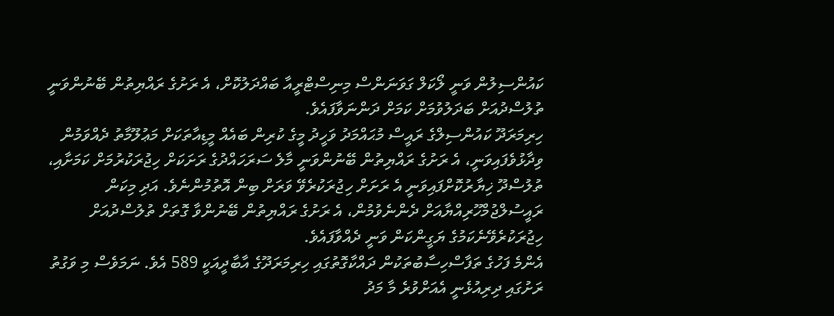ކައުންސިލުން ވަނީ ލޯކަލް ގަވަނަންސް މިނިސްޓްރީއާ ބައްދަލުކޮށް، އެ ރަށުގެ ރައްޔިތުން ބޭނުންވަނީ ތުލުސްދުއަށް ބަދަލުވުމަށް ކަމަށް ދަންނަވާފައެވެ.
ހިރިމަރަދޫ ކައުންސިލްގެ ރައީސް މުޙައްމަދު ވަހީދު މީގެ ކުރިން ބައެއް މީޑިއާތަކަށް މަޢުލޫމާތު ދެއްވަމުން ވިދާޅުވެފައިވަނީ، އެ ރަށުގެ ރައްޔިތުން ބޭނުންވަނީ މާލެ ސަރަހައްދުގެ ރަށަކަށް ހިޖުރަކުރުމަށް ކަމަށާއި، ތުލުސްދޫ ޚިޔާރުކޮށްފައިވަނީ އެ ރަށަށް ހިޖުރަކުރެވޭ ވަރަށް ބިން އޮތުމުންނެވެ. އަދި މިކަން ރައީސުލްޖުމްހޫރިއްޔާއަށް ދެންނެވުމުން، އެ ރަށުގެ ރައްޔިތުން ބޭނުންވާ ގޮތަށް ތުލުސްދުއަށް ހިޖުރަކުރެވޭނެކަމުގެ ޔަގީންކަން ވަނީ ދެއްވާފައެވެ.
އެންމެ ފަހުގެ ތަފާސްހިސާބުތަކުން ދައްކާގޮތުގައި ހިރިމަރަދޫގެ އާބާދީއަކީ 589 އެވެ. ނަމަވެސް މި ވަގުތު ރަށުގައި ދިރިއުޅެނީ އެއަށްވުރެ މާ މަދު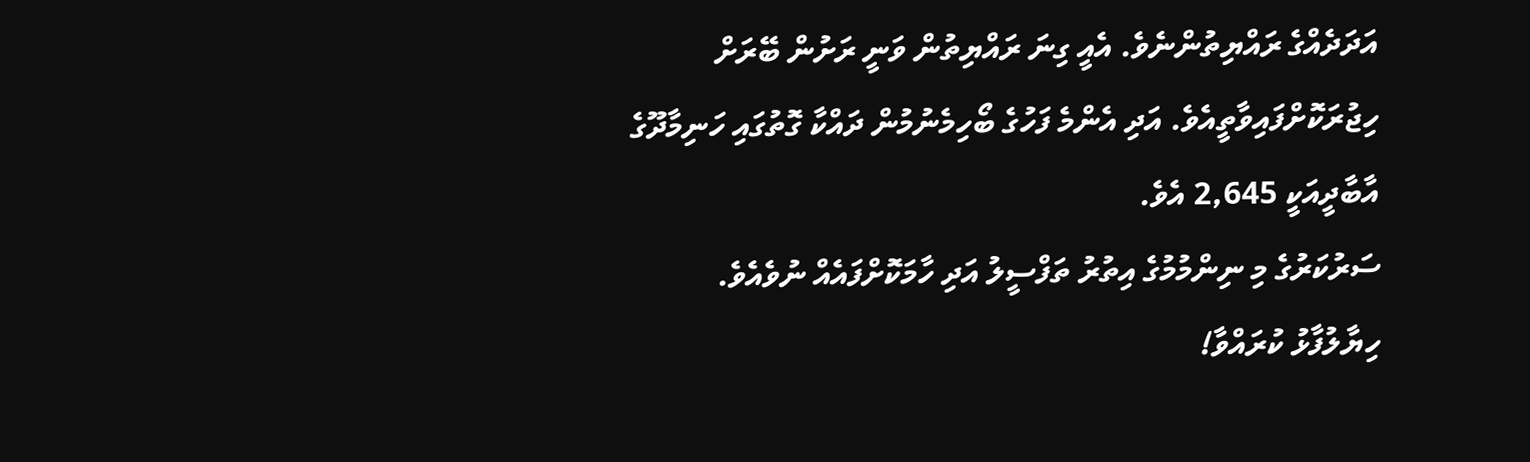އަދަދެއްގެ ރައްޔިތުންނެވެ. އެއީ ގިނަ ރައްޔިތުން ވަނީ ރަށުން ބޭރަށް ހިޖުރަކޮށްފައިވާތީއެވެ. އަދި އެންމެ ފަހުގެ ބޯހިމެނުމުން ދައްކާ ގޮތުގައި ހަނިމާދޫގެ އާބާދީއަކީ 2,645 އެވެ.
ސަރުކަރުގެ މި ނިންމުމުގެ އިތުރު ތަފްސީލު އަދި ހާމަކޮށްފައެއް ނުވެއެވެ.
ހިޔާލުފާޅު ކުރައްވާ!